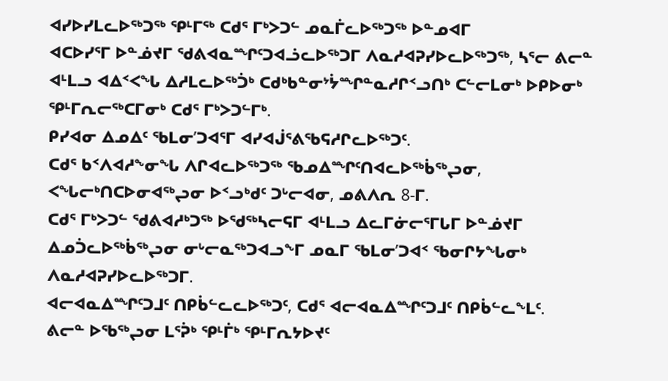ᐊᓯᐅᓯᒪᓚᐅᖅᑐᖅ ᕿᒻᒥᖅ ᑕᑯᕐ ᒥᒃᐳᑐᓪ ᓄᓇᒦᓚᐅᖅᑐᖅ ᐅᓐᓄᐊᒥ
ᐊᑕᐅᓯᕐᒥ ᐅᓐᓅᔪᒥ ᖁᕕᐊᓇᙱᑦᑐᐊᓘᓚᐅᖅᑐᒥ ᐱᓇᓱᐊᕈᓯᐅᓚᐅᖅᑐᖅ, ᓴᕐᓕ ᕕᓕᓐ ᐊᒻᒪᓗ ᐊᐃᑉᐸᖓ ᐃᓱᒪᓚᐅᖅᑑᒃ ᑕᑯᒃᑲᓐᓂᔾᔮᙱᓐᓇᓱᒋᑉᓗᑎᒃ ᑕᓪᓕᒪᓂᒃ ᐅᑭᐅᓂᒃ ᕿᒻᒥᕆᓕᖅᑕᒥᓂᒃ ᑕᑯᕐ ᒥᒃᐳᑐᓪᒥᒃ.
ᑭᓯᐊᓂ ᐃᓄᐃᑦ ᖃᒪᓂ’ᑐᐊᕐᒥ ᐊᓯᐊᒎᕐᕕᖃᕋᓱᒋᓚᐅᖅᑐᑦ.
ᑕᑯᕐ ᑲᑉᐱᐊᓱᖕᓂᖓ ᐱᒋᐊᓚᐅᖅᑐᖅ ᖃᓄᐃᙱᑦᑎᐊᓚᐅᖅᑳᖅᖢᓂ, ᐸᖓᓕᒃᑎᑕᐅᓂᐊᖅᖢᓂ ᐅᑉᓗᒃᑯᑦ ᑐᒡᓕᐊᓂ, ᓄᕕᐱᕆ 8-ᒥ.
ᑕᑯᕐ ᒥᒃᐳᑐᓪ ᖁᕕᐊᓱᒃᑐᖅ ᐅᖁᖅᓴᓕᕋᒥ ᐊᒻᒪᓗ ᐃᓚᒥᓃᓕᕐᒥᒐᒥ ᐅᓐᓅᔪᒥ ᐃᓄᑑᓚᐅᖅᑳᖅᖢᓂ ᓂᒡᓕᓇᖅᑐᐊᓗᖕᒥ ᓄᓇᒥ ᖃᒪᓂ’ᑐᐊᑉ ᖃᓂᒋᔭᖓᓂᒃ ᐱᓇᓱᐊᕈᓯᐅᓚᐅᖅᑐᒥ.
ᐊᓕᐊᓇᐃᙱᑦᑐᒧᑦ ᑎᑭᑳᓪᓚᓚᐅᖅᑐᑦ, ᑕᑯᕐ ᐊᓕᐊᓇᐃᙱᑦᑐᒧᑦ ᑎᑭᑳᓪᓚᖕᒪᑦ.
ᕕᓕᓐ ᐅᖃᖅᖢᓂ ᒪᕐᕉᒃ ᕿᒻᒦᒃ ᕿᒻᒥᕆᔭᐅᔪᑦ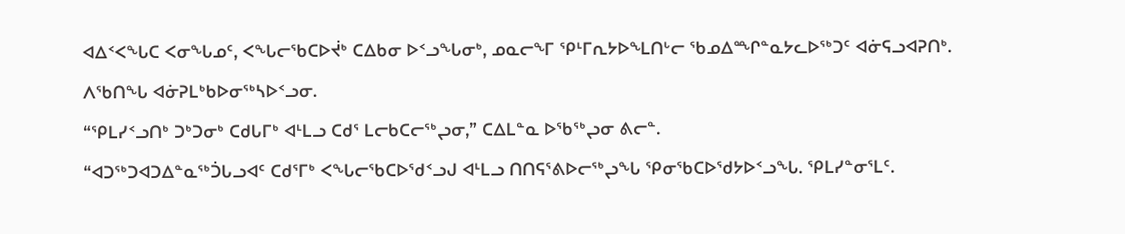ᐊᐃᑉᐸᖓᑕ ᐸᓂᖓᓄᑦ, ᐸᖓᓕᖃᑕᐅᔫᒃ ᑕᐃᑲᓂ ᐅᑉᓗᖓᓂᒃ, ᓄᓇᓕᖕᒥ ᕿᒻᒥᕆᔭᐅᖕᒪᑎᒡᓕ ᖃᓄᐃᙱᓐᓇᔭᓚᐅᖅᑐᑦ ᐊᓃᕋᓗᐊᕈᑎᒃ.
ᐱᖃᑎᖓ ᐊᓃᕈᒪᒃᑲᐅᓂᖅᓴᐅᑉᓗᓂ.
“ᕿᒪᓯᑉᓗᑎᒃ ᑐᒃᑐᓂᒃ ᑕᑯᒐᒥᒃ ᐊᒻᒪᓗ ᑕᑯᕐ ᒪᓕᑲᑕᓕᖅᖢᓂ,” ᑕᐃᒪᓐᓇ ᐅᖃᖅᖢᓂ ᕕᓕᓐ.
“ᐊᑐᖅᑐᐊᑐᐃᓐᓇᖅᑑᒐᓗᐊᑦ ᑕᑯᕐᒥᒃ ᐸᖓᓕᖃᑕᐅᖁᑉᓗᒍ ᐊᒻᒪᓗ ᑎᑎᕋᕐᕕᐅᓕᖅᖢᖓ ᕿᓂᖃᑕᐅᖁᔭᐅᑉᓗᖓ. ᕿᒪᓯᓐᓂᕐᒪᑦ.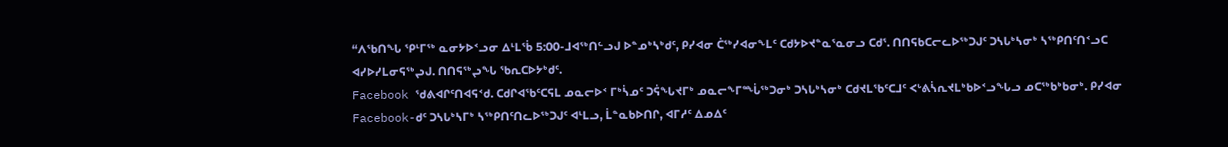“ᐱᖃᑎᖓ ᕿᒻᒥᖅ ᓇᓂᔭᐅᑉᓗᓂ ᐃᒻᒪᖄ 5:00-ᒧᐊᖅᑎᓪᓗᒍ ᐅᓐᓄᒃᓴᒃᑯᑦ, ᑭᓯᐊᓂ ᑖᖅᓯᐊᓂᖕᒪᑦ ᑕᑯᔭᐅᔪᓐᓇᕐᓇᓂᓗ ᑕᑯᕐ. ᑎᑎᕋᑲᑕᓕᓚᐅᖅᑐᒍᑦ ᑐᓴᒐᒃᓴᓂᒃ ᓴᖅᑭᑎᑦᑎᑉᓗᑕ ᐊᓯᐅᓯᒪᓂᕋᖅᖢᒍ. ᑎᑎᕋᖅᖢᖓ ᖃᕆᑕᐅᔭᒃᑯᑦ.
Facebook ᖁᕕᐊᒋᑦᑎᐊᕋᑉᑯ. ᑕᑯᒋᐊᖃᑦᑕᕋᒪ ᓄᓇᓕᐅᑉ ᒥᒃᓵᓄᑦ ᑐᕌᖓᔪᒥᒃ ᓄᓇᓕᖕᒥᙶᖅᑐᓂᒃ ᑐᓴᒐᒃᓴᓂᒃ ᑕᑯᔪᒪᖃᑦᑕᒧᑦ ᐸᒡᕕᓵᕆᔪᒪᒃᑲᐅᑉᓗᖓᓗ ᓄᑕᖅᑲᒃᑲᓂᒃ. ᑭᓯᐊᓂ Facebook-ᑯᑦ ᑐᓴᒐᒃᓴᒥᒃ ᓴᖅᑭᑎᑦᑎᓚᐅᖅᑐᒍᑦ ᐊᒻᒪᓗ, ᒫᓐᓇᑲᐅᑎᒋ, ᐊᒥᓱᑦ ᐃᓄᐃᑦ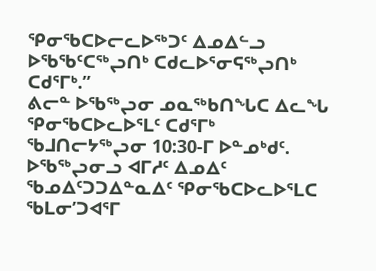ᕿᓂᖃᑕᐅᓕᓚᐅᖅᑐᑦ ᐃᓄᐃᓪᓗ ᐅᖃᖃᑦᑕᖅᖢᑎᒃ ᑕᑯᓚᐅᕐᓂᕋᖅᖢᑎᒃ ᑕᑯᕐᒥᒃ.”
ᕕᓕᓐ ᐅᖃᖅᖢᓂ ᓄᓇᖅᑲᑎᖓᑕ ᐃᓚᖓ ᕿᓂᖃᑕᐅᓚᐅᕐᒪᑦ ᑕᑯᕐᒥᒃ ᖃᒧᑎᓕᔭᖅᖢᓂ 10:30-ᒥ ᐅᓐᓄᒃᑯᑦ. ᐅᖃᖅᖢᓂᓗ ᐊᒥᓱᑦ ᐃᓄᐃᑦ ᖃᓄᐃᑦᑐᑐᐃᓐᓇᐃᑦ ᕿᓂᖃᑕᐅᓚᐅᕐᒪᑕ ᖃᒪᓂ’ᑐᐊᕐᒥ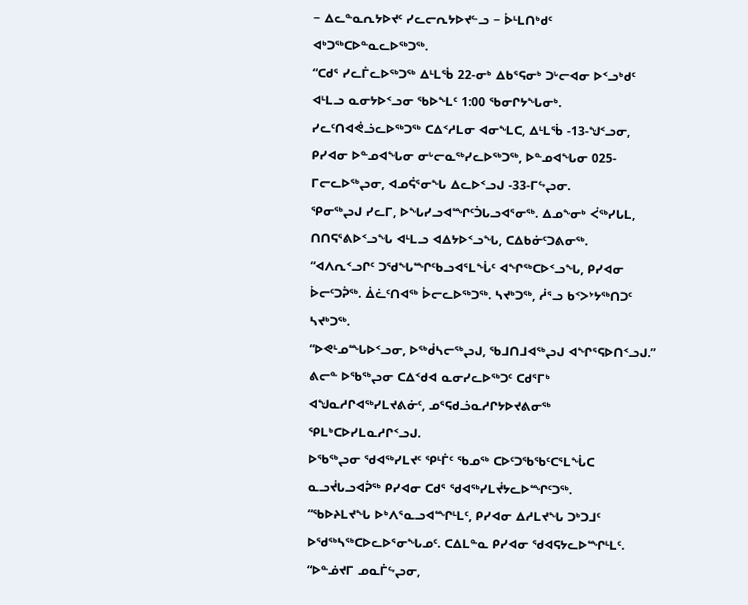− ᐃᓚᓐᓇᕆᔭᐅᔪᑦ ᓯᓚᓕᕆᔭᐅᔪᓪᓗ − ᐆᒻᒪᑎᒃᑯᑦ ᐊᒃᑐᖅᑕᐅᓐᓇᓚᐅᖅᑐᖅ.
“ᑕᑯᕐ ᓯᓚᒦᓚᐅᖅᑐᖅ ᐃᒻᒪᖄ 22-ᓂᒃ ᐃᑲᕐᕋᓂᒃ ᑐᒡᓕᐊᓂ ᐅᑉᓗᒃᑯᑦ ᐊᒻᒪᓗ ᓇᓂᔭᐅᑉᓗᓂ ᖃᐅᖕᒪᑦ 1:00 ᖃᓂᒋᔭᖓᓂᒃ. ᓯᓚᑦᑎᐊᕚᓘᓚᐅᖅᑐᖅ ᑕᐃᑉᓱᒪᓂ ᐊᓂᖕᒪᑕ, ᐃᒻᒪᖄ -13-ᖑᑉᓗᓂ, ᑭᓯᐊᓂ ᐅᓐᓄᐊᖓᓂ ᓂᒡᓕᓇᖅᓯᓚᐅᖅᑐᖅ, ᐅᓐᓄᐊᖓᓂ 025-ᒥᓕᓚᐅᖅᖢᓂ, ᐊᓄᕌᕐᓂᖓ ᐃᓚᐅᑉᓗᒍ -33-ᒥᖦᖢᓂ.
ᕿᓂᖅᖢᒍ ᓯᓚᒥ, ᐅᖓᓯᓗᐊᙱᑦᑑᒐᓗᐊᕐᓂᖅ. ᐃᓄᖕᓂᒃ ᐹᖅᓯᒐᒪ, ᑎᑎᕋᕐᕕᐅᑉᓗᖓ ᐊᒻᒪᓗ ᐊᐃᔭᐅᑉᓗᖓ, ᑕᐃᑲᓃᑦᑐᕕᓂᖅ.
“ᐊᐱᕆᑉᓗᒋᑦ ᑐᖁᖓᙱᑦᑲᓗᐊᕐᒪᖔᑦ ᐊᖏᖅᑕᐅᑉᓗᖓ, ᑭᓯᐊᓂ ᐆᓕᑦᑐᕉᖅ. ᐄᓛᑦᑎᐊᖅ ᐆᓕᓚᐅᖅᑐᖅ. ᓴᔪᒃᑐᖅ, ᓲᕐᓗ ᑲᑉᐳᔾᔭᖅᑎᑐᑦ ᓴᔪᒃᑐᖅ.
“ᐅᕙᒻᓄᙵᐅᑉᓗᓂ, ᐅᖅᑰᓴᓕᖅᖢᒍ, ᖃᒧᑎᒧᐊᖅᖢᒍ ᐊᖏᕐᕋᐅᑎᑉᓗᒍ.”
ᕕᓕᓐ ᐅᖃᖅᖢᓂ ᑕᐃᑉᑯᐊ ᓇᓂᓯᓚᐅᖅᑐᑦ ᑕᑯᕐᒥᒃ ᐊᖑᓇᓱᒋᐊᖅᓯᒪᔪᕕᓃᑦ, ᓄᕐᕋᑯᓘᓇᓱᒋᔭᐅᔪᕕᓂᖅ ᕿᒪᒃᑕᐅᓯᒪᓇᓱᒋᑉᓗᒍ.
ᐅᖃᖅᖢᓂ ᖁᐊᖅᓯᒪᔪᑦ ᕿᒻᒦᑦ ᖃᓄᖅ ᑕᐅᑦᑐᖃᖃᑦᑕᕐᒪᖔᑕ ᓇᓗᔫᒐᓗᐊᕉᖅ ᑭᓯᐊᓂ ᑕᑯᕐ ᖁᐊᖅᓯᒪᔫᔭᓚᐅᙱᑦᑐᖅ.
“ᖃᐅᔨᒪᔪᖓ ᐅᒃᐱᕐᓇᓗᐊᙱᒻᒪᑦ, ᑭᓯᐊᓂ ᐃᓱᒪᔪᖓ ᑐᒃᑐᒧᑦ ᐅᖁᖅᓴᖅᑕᐅᓚᐅᕐᓂᖓᓄᑦ. ᑕᐃᒪᓐᓇ ᑭᓯᐊᓂ ᖁᐊᕋᔭᓚᐅᙱᒻᒪᑦ.
“ᐅᓐᓅᔪᒥ ᓄᓇᒦᖦᖢᓂ,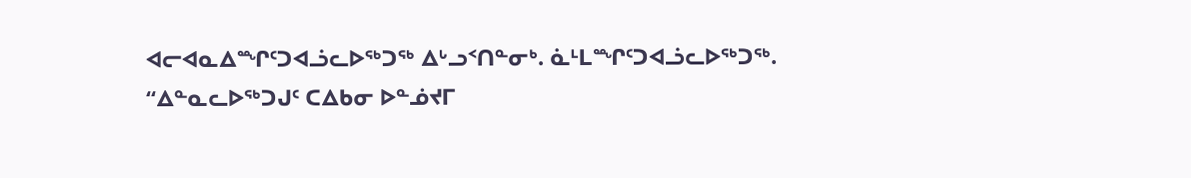ᐊᓕᐊᓇᐃᙱᑦᑐᐊᓘᓚᐅᖅᑐᖅ ᐃᒡᓗᑉᑎᓐᓂᒃ. ᓈᒻᒪᙱᑦᑐᐊᓘᓚᐅᖅᑐᖅ.
“ᐃᓐᓇᓚᐅᖅᑐᒍᑦ ᑕᐃᑲᓂ ᐅᓐᓅᔪᒥ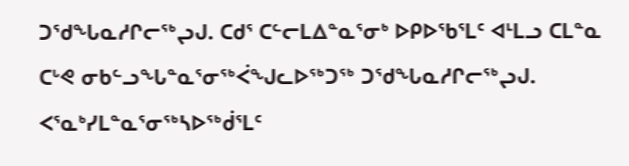ᑐᖁᖓᓇᓱᒋᓕᖅᖢᒍ. ᑕᑯᕐ ᑕᓪᓕᒪᐃᓐᓇᕐᓂᒃ ᐅᑭᐅᖃᕐᒪᑦ ᐊᒻᒪᓗ ᑕᒪᓐᓇ ᑕᒡᕙ ᓂᑲᓪᓗᖓᓐᓇᕐᓂᖅᐹᖑᓚᐅᖅᑐᖅ ᑐᖁᖓᓇᓱᒋᓕᖅᖢᒍ. ᐸᕐᓇᒃᓯᒪᓐᓇᕐᓂᖅᓴᐅᖅᑰᕐᒪᑦ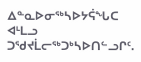ᐃᓐᓇᐅᓂᖅᓴᐅᔭᕌᖓᑕ ᐊᒻᒪᓗ ᑐᖁᔪᒫᓕᖅᑐᒃᓴᐅᑎᓪᓗᒋᑦ.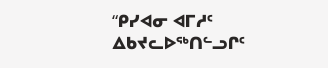“ᑭᓯᐊᓂ ᐊᒥᓱᑦ ᐃᑲᔪᓚᐅᖅᑎᓪᓗᒋᑦ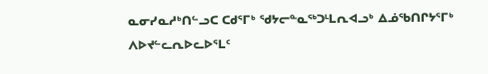ᓇᓂᓯᓇᓱᒃᑎᓪᓗᑕ ᑕᑯᕐᒥᒃ ᖁᔭᓕᓐᓇᖅᑐᒻᒪᕆᐊᓗᒃ ᐃᓅᖃᑎᒋᔭᕐᒥᒃ ᐱᐅᔪᓪᓚᕆᐅᓚᐅᕐᒪᑦ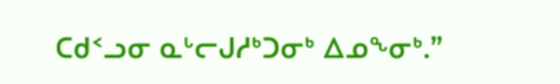ᑕᑯᑉᓗᓂ ᓇᒡᓕᒍᓱᒃᑐᓂᒃ ᐃᓄᖕᓂᒃ.”